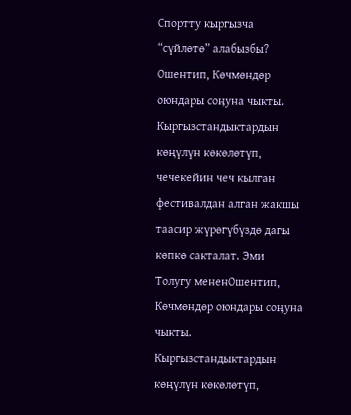Спортту кыргызча “сүйлөтө” алабызбы?
Ошентип, Көчмөндөр оюндары соӊуна чыкты. Кыргызстандыктардын көңүлүн көкөлөтүп, чечекейин чеч кылган фестивалдан алган жакшы таасир жүрөгүбүздө дагы көпкө сакталат. Эми
Толугу мененОшентип, Көчмөндөр оюндары соӊуна чыкты. Кыргызстандыктардын көңүлүн көкөлөтүп,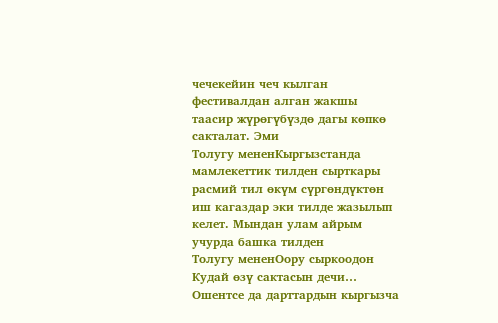чечекейин чеч кылган фестивалдан алган жакшы таасир жүрөгүбүздө дагы көпкө сакталат. Эми
Толугу мененКыргызстанда мамлекеттик тилден сырткары расмий тил өкүм сүргөндүктөн иш кагаздар эки тилде жазылып келет. Мындан улам айрым учурда башка тилден
Толугу мененОору сыркоодон Кудай өзү сактасын дечи… Ошентсе да дарттардын кыргызча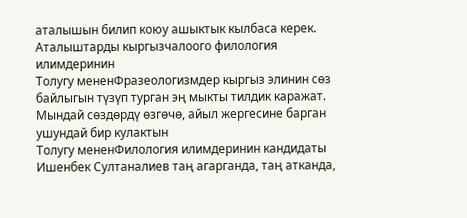аталышын билип коюу ашыктык кылбаса керек. Аталыштарды кыргызчалоого филология илимдеринин
Толугу мененФразеологизмдер кыргыз элинин сөз байлыгын түзүп турган эң мыкты тилдик каражат. Мындай сөздөрдү өзгөчө, айыл жергесине барган ушундай бир кулактын
Толугу мененФилология илимдеринин кандидаты Ишенбек Султаналиев таң агарганда, таң атканда,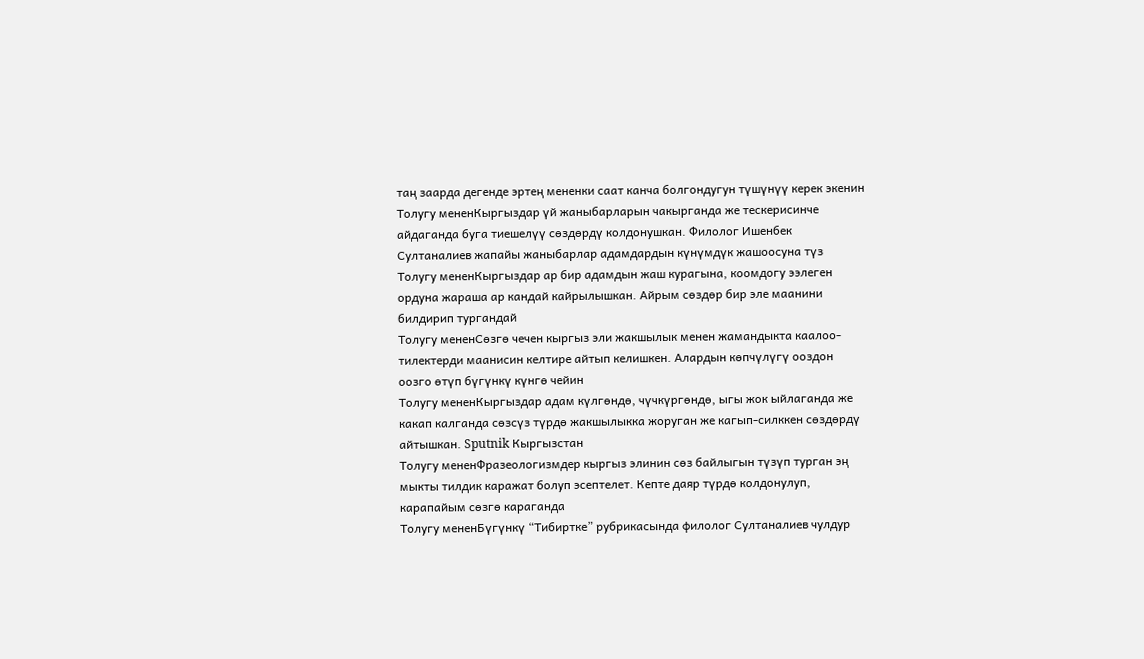таң заарда дегенде эртең мененки саат канча болгондугун түшүнүү керек экенин
Толугу мененКыргыздар үй жаныбарларын чакырганда же тескерисинче айдаганда буга тиешелүү сөздөрдү колдонушкан. Филолог Ишенбек Султаналиев жапайы жаныбарлар адамдардын күнүмдүк жашоосуна түз
Толугу мененКыргыздар ар бир адамдын жаш курагына, коомдогу ээлеген ордуна жараша ар кандай кайрылышкан. Айрым сөздөр бир эле маанини билдирип тургандай
Толугу мененСөзгө чечен кыргыз эли жакшылык менен жамандыкта каалоо-тилектерди маанисин келтире айтып келишкен. Алардын көпчүлүгү ооздон оозго өтүп бүгүнкү күнгө чейин
Толугу мененКыргыздар адам күлгөндө, чүчкүргөндө, ыгы жок ыйлаганда же какап калганда сөзсүз түрдө жакшылыкка жоруган же кагып-силккен сөздөрдү айтышкан. Sputnik Кыргызстан
Толугу мененФразеологизмдер кыргыз элинин сөз байлыгын түзүп турган эң мыкты тилдик каражат болуп эсептелет. Кепте даяр түрдө колдонулуп, карапайым сөзгө караганда
Толугу мененБүгүнкү “Тибиртке” рубрикасында филолог Султаналиев чулдур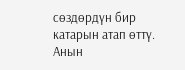сөздөрдүн бир катарын атап өттү. Анын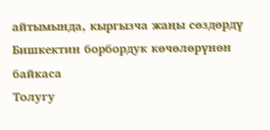айтымында, кыргызча жаңы сөздөрдү Бишкектин борбордук көчөлөрүнөн байкаса
Толугу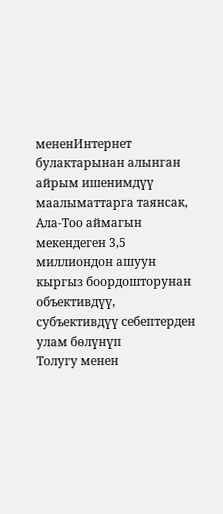мененИнтернет булактарынан алынган айрым ишенимдүү маалыматтарга таянсак, Ала-Тоо аймагын мекендеген 3,5 миллиондон ашуун кыргыз боордошторунан объективдүү, субъективдүү себептерден улам бөлүнүп
Толугу менен